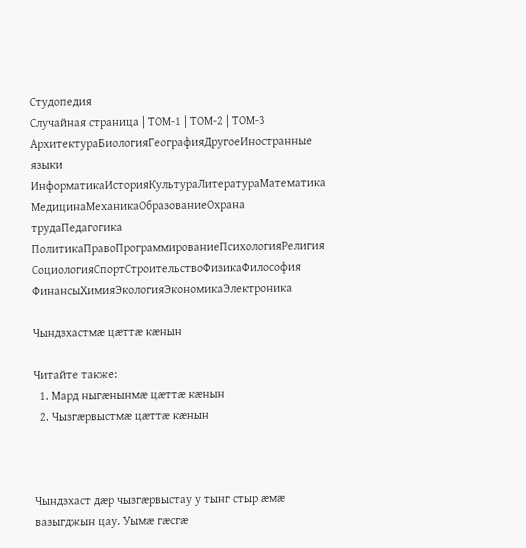Студопедия
Случайная страница | ТОМ-1 | ТОМ-2 | ТОМ-3
АрхитектураБиологияГеографияДругоеИностранные языки
ИнформатикаИсторияКультураЛитератураМатематика
МедицинаМеханикаОбразованиеОхрана трудаПедагогика
ПолитикаПравоПрограммированиеПсихологияРелигия
СоциологияСпортСтроительствоФизикаФилософия
ФинансыХимияЭкологияЭкономикаЭлектроника

Чындзхастмæ цæттæ кæнын

Читайте также:
  1. Мард ныгæнынмæ цæттæ кæнын
  2. Чызгæрвыстмæ цæттæ кæнын



Чындзхаст дæр чызгæрвыстау у тынг стыр æмæ вазыгджын цау. Уымæ гæсгæ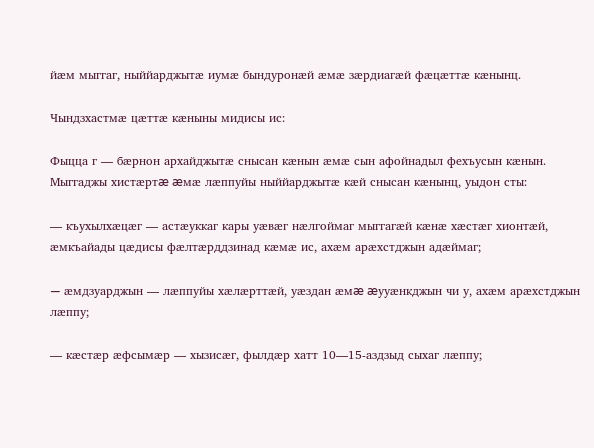йæм мыггаг, ныййарджытæ иумæ бындуронæй æмæ зæрдиагæй фæцæттæ кæнынц.

Чындзхастмæ цæттæ кæныны мидисы ис:

Фыцца г — бæрнон архайджытæ снысан кæнын æмæ сын афойнадыл фехъусын кæнын. Мыггаджы хистæртæ æмæ лæппуйы ныййарджытæ кæй снысан кæнынц, уыдон сты:

— къухылхæцæг — астæуккаг кары уæвæг нæлгоймаг мыггагæй кæнæ хæстæг хионтæй, æмкъайады цæдисы фæлтæрддзинад кæмæ ис, ахæм арæхстджын адæймаг;

— æмдзуарджын — лæппуйы хæлæрттæй, уæздан æмæ æууæнкджын чи у, ахæм арæхстджын лæппу;

— кæстæр æфсымæр — хызисæг, фылдæр хатт 10—15-аздзыд сыхаг лæппу;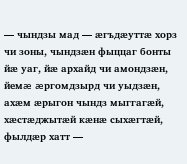— чындзы мад — æгъдæуттæ хорз чи зоны, чындзæн фыццаг бонты йæ уаг, йæ архайд чи амондзæн, йемæ æргомдзырд чи уыдзæн, ахæм æрыгон чындз мыггагæй, хæстæджытæй кæнæ сыхæгтæй, фылдæр хатт —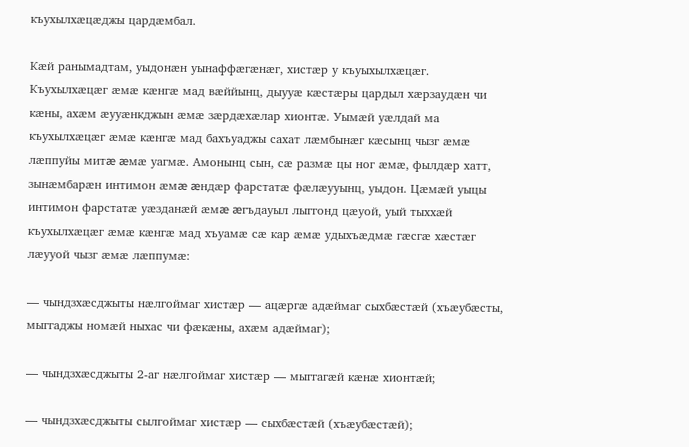къухылхæцæджы цардæмбал.

Кæй ранымадтам, уыдонæн уынаффæгæнæг, хистæр у къуыхылхæцæг. Къухылхæцæг æмæ кæнгæ мад вæййынц, дыууæ кæстæры цардыл хæрзаудæн чи кæны, ахæм æууæнкджын æмæ зæрдæхæлар хионтæ. Уымæй уæлдай ма къухылхæцæг æмæ кæнгæ мад бахъуаджы сахат лæмбынæг кæсынц чызг æмæ лæппуйы митæ æмæ уагмæ. Амонынц сын, сæ размæ цы ног æмæ, фылдæр хатт, зынæмбарæн интимон æмæ æндæр фарстатæ фæлæууынц, уыдон. Цæмæй уыцы интимон фарстатæ уæзданæй æмæ æгъдауыл лыггонд цæуой, уый тыххæй къухылхæцæг æмæ кæнгæ мад хъуамæ сæ кар æмæ удыхъæдмæ гæсгæ хæстæг лæууой чызг æмæ лæппумæ:

— чындзхæсджыты нæлгоймаг хистæр — ацæргæ адæймаг сыхбæстæй (хъæубæсты, мыггаджы номæй ныхас чи фæкæны, ахæм адæймаг);

— чындзхæсджыты 2-аг нæлгоймаг хистæр — мыггагæй кæнæ хионтæй;

— чындзхæсджыты сылгоймаг хистæр — сыхбæстæй (хъæубæстæй);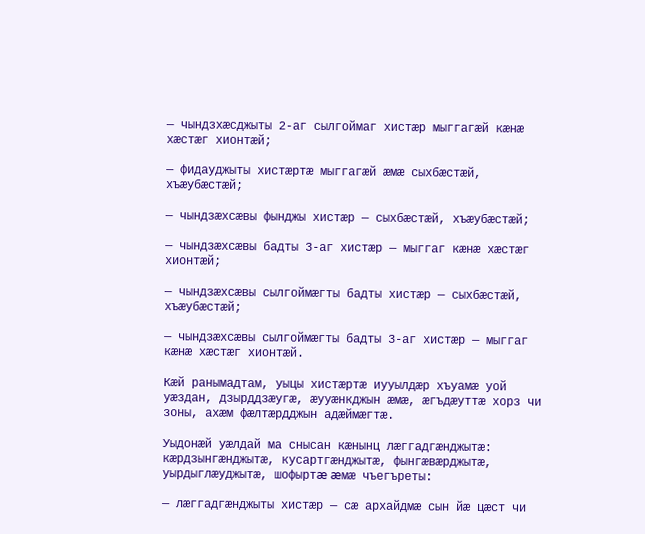— чындзхæсджыты 2-аг сылгоймаг хистæр мыггагæй кæнæ хæстæг хионтæй;

— фидауджыты хистæртæ мыггагæй æмæ сыхбæстæй, хъæубæстæй;

— чындзæхсæвы фынджы хистæр — сыхбæстæй, хъæубæстæй;

— чындзæхсæвы бадты 3-аг хистæр — мыггаг кæнæ хæстæг хионтæй;

— чындзæхсæвы сылгоймæгты бадты хистæр — сыхбæстæй, хъæубæстæй;

— чындзæхсæвы сылгоймæгты бадты 3-аг хистæр — мыггаг кæнæ хæстæг хионтæй.

Кæй ранымадтам, уыцы хистæртæ иууылдæр хъуамæ уой уæздан, дзырддзæугæ, æууæнкджын æмæ, æгъдæуттæ хорз чи зоны, ахæм фæлтæрдджын адæймæгтæ.

Уыдонæй уæлдай ма снысан кæнынц лæггадгæнджытæ: кæрдзынгæнджытæ, кусартгæнджытæ, фынгæвæрджытæ, уырдыглæуджытæ, шофыртæ æмæ чъегъреты:

— лæггадгæнджыты хистæр — сæ архайдмæ сын йæ цæст чи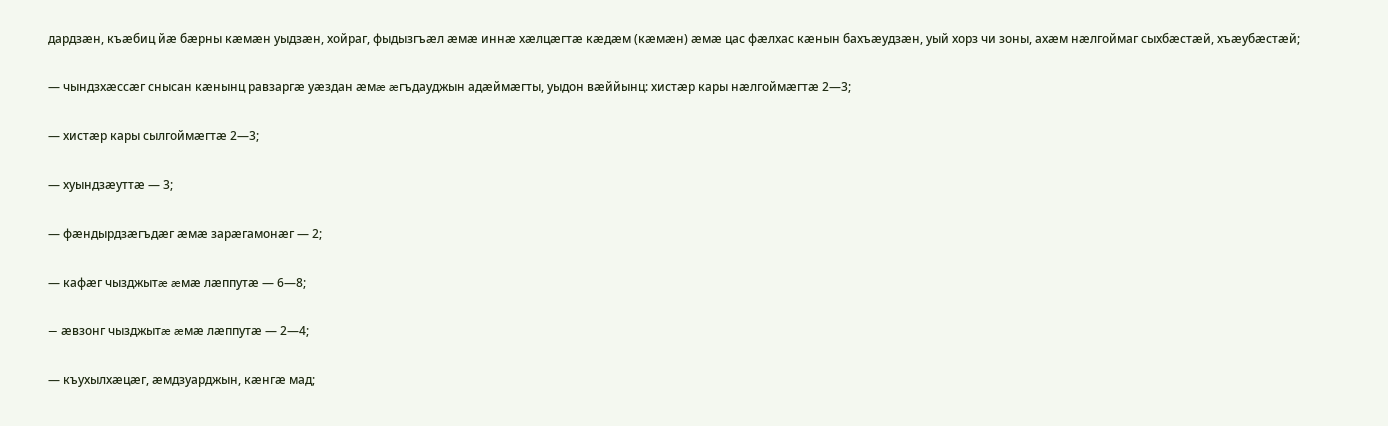дардзæн, къæбиц йæ бæрны кæмæн уыдзæн, хойраг, фыдызгъæл æмæ иннæ хæлцæгтæ кæдæм (кæмæн) æмæ цас фæлхас кæнын бахъæудзæн, уый хорз чи зоны, ахæм нæлгоймаг сыхбæстæй, хъæубæстæй;

— чындзхæссæг снысан кæнынц равзаргæ уæздан æмæ æгъдауджын адæймæгты, уыдон вæййынц: хистæр кары нæлгоймæгтæ 2—3;

— хистæр кары сылгоймæгтæ 2—3;

— хуындзæуттæ — 3;

— фæндырдзæгъдæг æмæ зарæгамонæг — 2;

— кафæг чызджытæ æмæ лæппутæ — 6—8;

— æвзонг чызджытæ æмæ лæппутæ — 2—4;

— къухылхæцæг, æмдзуарджын, кæнгæ мад;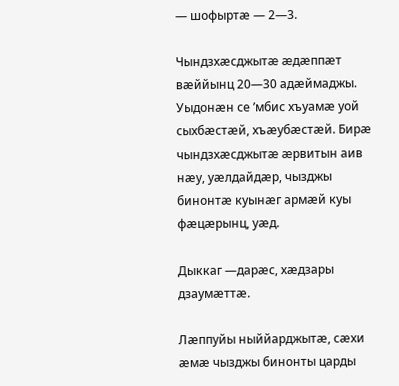— шофыртæ — 2—3.

Чындзхæсджытæ æдæппæт вæййынц 20—30 адæймаджы. Уыдонæн се ’мбис хъуамæ уой сыхбæстæй, хъæубæстæй. Бирæ чындзхæсджытæ æрвитын аив нæу, уæлдайдæр, чызджы бинонтæ куынæг армæй куы фæцæрынц, уæд.

Дыккаг —дарæс, хæдзары дзаумæттæ.

Лæппуйы ныййарджытæ, сæхи æмæ чызджы бинонты царды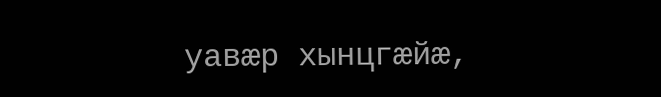уавæр хынцгæйæ,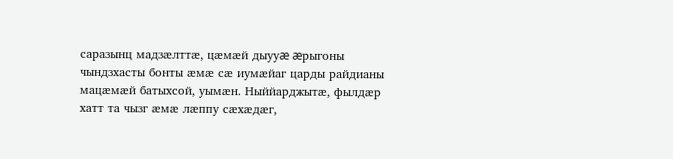саразынц мадзæлттæ, цæмæй дыууæ æрыгоны чындзхасты бонты æмæ сæ иумæйаг царды райдианы мацæмæй батыхсой, уымæн. Ныййарджытæ, фылдæр хатт та чызг æмæ лæппу сæхæдæг,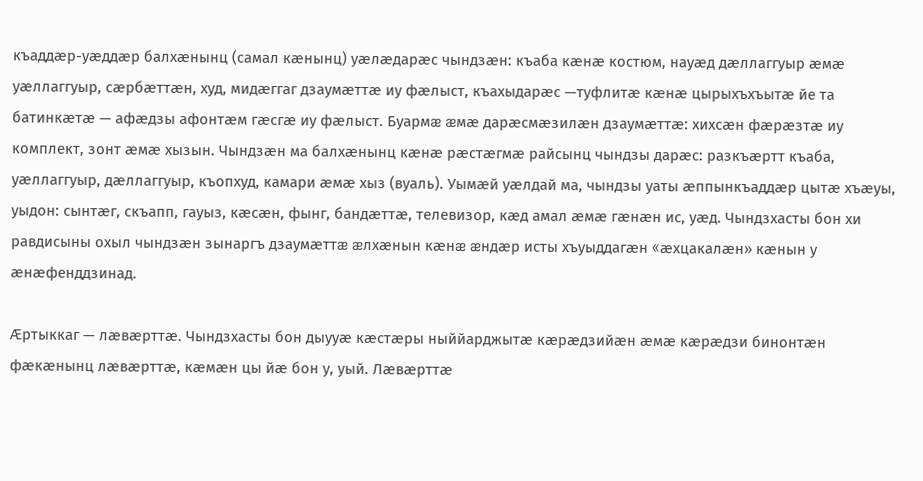къаддæр-уæддæр балхæнынц (самал кæнынц) уæлæдарæс чындзæн: къаба кæнæ костюм, науæд дæллаггуыр æмæ уæллаггуыр, сæрбæттæн, худ, мидæггаг дзаумæттæ иу фæлыст, къахыдарæс —туфлитæ кæнæ цырыхъхъытæ йе та батинкæтæ — афæдзы афонтæм гæсгæ иу фæлыст. Буармæ æмæ дарæсмæзилæн дзаумæттæ: хихсæн фæрæзтæ иу комплект, зонт æмæ хызын. Чындзæн ма балхæнынц кæнæ рæстæгмæ райсынц чындзы дарæс: разкъæртт къаба, уæллаггуыр, дæллаггуыр, къопхуд, камари æмæ хыз (вуаль). Уымæй уæлдай ма, чындзы уаты æппынкъаддæр цытæ хъæуы, уыдон: сынтæг, скъапп, гауыз, кæсæн, фынг, бандæттæ, телевизор, кæд амал æмæ гæнæн ис, уæд. Чындзхасты бон хи равдисыны охыл чындзæн зынаргъ дзаумæттæ æлхæнын кæнæ æндæр исты хъуыддагæн «æхцакалæн» кæнын у æнæфенддзинад.

Æртыккаг — лæвæрттæ. Чындзхасты бон дыууæ кæстæры ныййарджытæ кæрæдзийæн æмæ кæрæдзи бинонтæн фæкæнынц лæвæрттæ, кæмæн цы йæ бон у, уый. Лæвæрттæ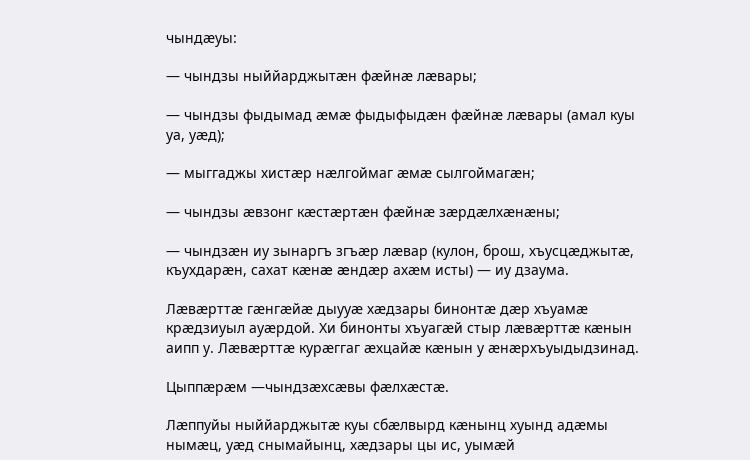чындæуы:

— чындзы ныййарджытæн фæйнæ лæвары;

— чындзы фыдымад æмæ фыдыфыдæн фæйнæ лæвары (амал куы уа, уæд);

— мыггаджы хистæр нæлгоймаг æмæ сылгоймагæн;

— чындзы æвзонг кæстæртæн фæйнæ зæрдæлхæнæны;

— чындзæн иу зынаргъ згъæр лæвар (кулон, брош, хъусцæджытæ, къухдарæн, сахат кæнæ æндæр ахæм исты) — иу дзаума.

Лæвæрттæ гæнгæйæ дыууæ хæдзары бинонтæ дæр хъуамæ крæдзиуыл ауæрдой. Хи бинонты хъуагæй стыр лæвæрттæ кæнын аипп у. Лæвæрттæ курæггаг æхцайæ кæнын у æнæрхъуыдыдзинад.

Цыппæрæм —чындзæхсæвы фæлхæстæ.

Лæппуйы ныййарджытæ куы сбæлвырд кæнынц хуынд адæмы нымæц, уæд снымайынц, хæдзары цы ис, уымæй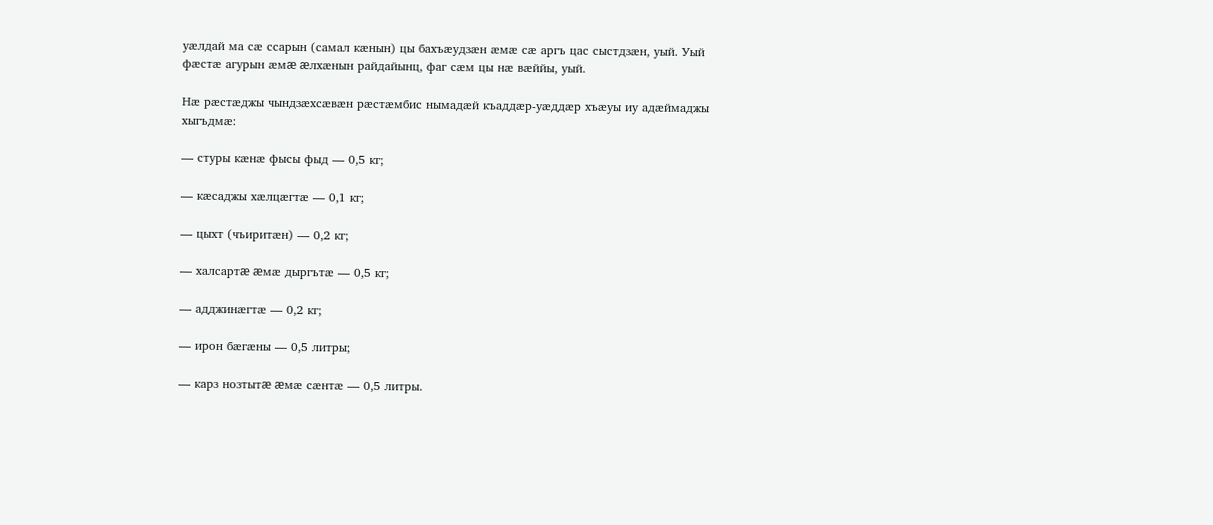уæлдай ма сæ ссарын (самал кæнын) цы бахъæудзæн æмæ сæ аргъ цас сыстдзæн, уый. Уый фæстæ агурын æмæ æлхæнын райдайынц, фаг сæм цы нæ вæййы, уый.

Нæ рæстæджы чындзæхсæвæн рæстæмбис нымадæй къаддæр-уæддæр хъæуы иу адæймаджы хыгъдмæ:

— стуры кæнæ фысы фыд — 0,5 кг;

— кæсаджы хæлцæгтæ — 0,1 кг;

— цыхт (чъиритæн) — 0,2 кг;

— халсартæ æмæ дыргътæ — 0,5 кг;

— адджинæгтæ — 0,2 кг;

— ирон бæгæны — 0,5 литры;

— карз нозтытæ æмæ сæнтæ — 0,5 литры.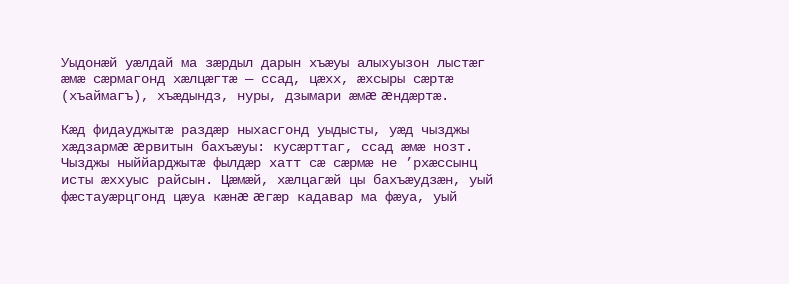Уыдонæй уæлдай ма зæрдыл дарын хъæуы алыхуызон лыстæг æмæ сæрмагонд хæлцæгтæ — ссад, цæхх, æхсыры сæртæ (хъаймагъ), хъæдындз, нуры, дзымари æмæ æндæртæ.

Кæд фидауджытæ раздæр ныхасгонд уыдысты, уæд чызджы хæдзармæ æрвитын бахъæуы: кусæрттаг, ссад æмæ нозт. Чызджы ныййарджытæ фылдæр хатт сæ сæрмæ не ’рхæссынц исты æххуыс райсын. Цæмæй, хæлцагæй цы бахъæудзæн, уый фæстауæрцгонд цæуа кæнæ æгæр кадавар ма фæуа, уый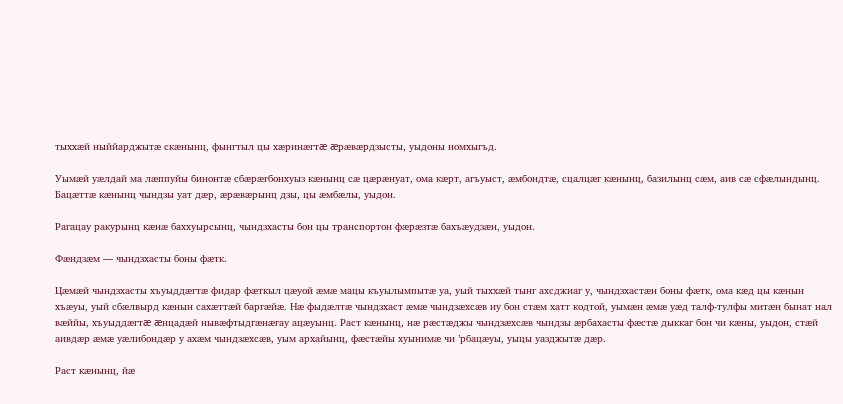тыххæй ныййарджытæ скæнынц, фынгтыл цы хæринæгтæ æрæвæрдзысты, уыдоны номхыгъд.

Уымæй уæлдай ма лæппуйы бинонтæ сбæрæгбонхуыз кæнынц сæ цæрæнуат, ома кæрт, агъуыст, æмбондтæ, сцалцæг кæнынц, базилынц сæм, аив сæ сфæлындынц. Бацæттæ кæнынц чындзы уат дæр, æрæвæрынц дзы, цы æмбæлы, уыдон.

Рагацау ракурынц кæнæ баххуырсынц, чындзхасты бон цы транспортон фæрæзтæ бахъæудзæн, уыдон.

Фæндзæм — чындзхасты боны фæтк.

Цæмæй чындзхасты хъуыддæгтæ фидар фæткыл цæуой æмæ мацы къуылымпытæ уа, уый тыххæй тынг ахсджиаг у, чындзхастæн боны фæтк, ома кæд цы кæнын хъæуы, уый сбæлвырд кæнын сахæттæй баргæйæ. Нæ фыдæлтæ чындзхаст æмæ чындзæхсæв иу бон стæм хатт кодтой, уымæн æмæ уæд талф-тулфы митæн бынат нал вæййы, хъуыддæгтæ æнцадæй нывæфтыдгæнæгау ацæуынц. Раст кæнынц, нæ рæстæджы чындзæхсæв чындзы æрбахасты фæстæ дыккаг бон чи кæны, уыдон, стæй аивдæр æмæ уæлибондæр у ахæм чындзæхсæв, уым архайынц, фæстæйы хуынимæ чи ’рбацæуы, уыцы уазджытæ дæр.

Раст кæнынц, йæ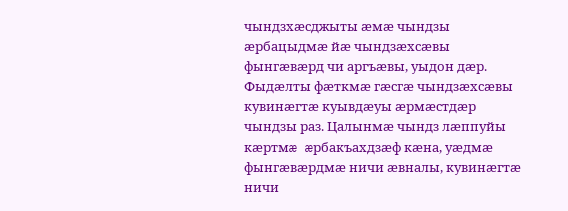чындзхæсджыты æмæ чындзы æрбацыдмæ йæ чындзæхсæвы фынгæвæрд чи аргъæвы, уыдон дæр. Фыдæлты фæткмæ гæсгæ чындзæхсæвы кувинæгтæ куывдæуы æрмæстдæр чындзы раз. Цалынмæ чындз лæппуйы кæртмæ æрбакъахдзæф кæна, уæдмæ фынгæвæрдмæ ничи æвналы, кувинæгтæ ничи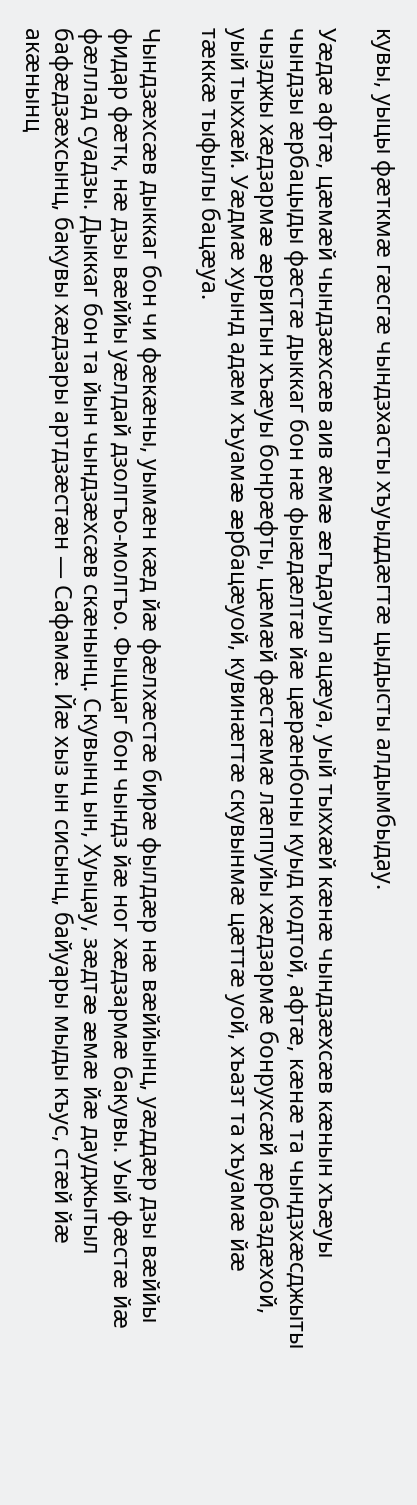кувы, уыцы фæткмæ гæсгæ чындзхасты хъуыддæгтæ цыдысты алдымбыдау.

Уæдæ афтæ, цæмæй чындзæхсæв аив æмæ æгъдауыл ацæуа, уый тыххæй кæнæ чындзæхсæв кæнын хъæуы чындзы æрбацыды фæстæ дыккаг бон нæ фыæдæлтæ йæ цæрæнбоны куыд кодтой, афтæ, кæнæ та чындзхæсджыты чызджы хæдзармæ æрвитын хъæуы бонрæфты, цæмæй фæстæмæ лæппуйы хæдзармæ бонрухсæй æрбаздæхой, уый тыххæй. Уæдмæ хуынд адæм хъуамæ æрбацæуой, кувинæгтæ скувынмæ цæттæ уой, хъазт та хъуамæ йæ тæккæ тыфылы бацæуа.

Чындзæхсæв дыккаг бон чи фæкæны, уымæн кæд йæ фæлхæстæ бирæ фылдæр нæ вæййынц, уæддæр дзы вæййы фидар фæтк, нæ дзы вæййы уæлдай дзолгъо-молгъо. Фыццаг бон чындз йæ ног хæдзармæ бакувы. Уый фæстæ йæ фæллад суадзы. Дыккаг бон та йын чындзæхсæв скæнынц. Скувынц ын, Хуыцау, зæдтæ æмæ йæ дауджытыл бафæдзæхсынц, бакувы хæдзары артдзæстæн — Сафамæ. Йæ хыз ын сисынц, байуары мыды къус, стæй йæ акæнынц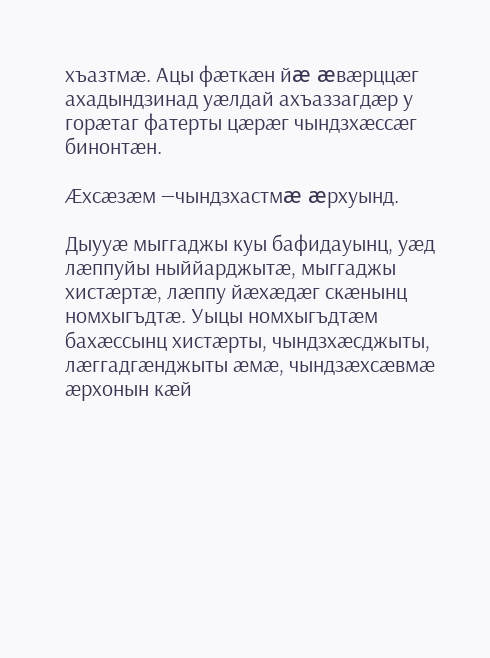хъазтмæ. Ацы фæткæн йæ æвæрццæг ахадындзинад уæлдай ахъаззагдæр у горæтаг фатерты цæрæг чындзхæссæг бинонтæн.

Æхсæзæм —чындзхастмæ æрхуынд.

Дыууæ мыггаджы куы бафидауынц, уæд лæппуйы ныййарджытæ, мыггаджы хистæртæ, лæппу йæхæдæг скæнынц номхыгъдтæ. Уыцы номхыгъдтæм бахæссынц хистæрты, чындзхæсджыты, лæггадгæнджыты æмæ, чындзæхсæвмæ æрхонын кæй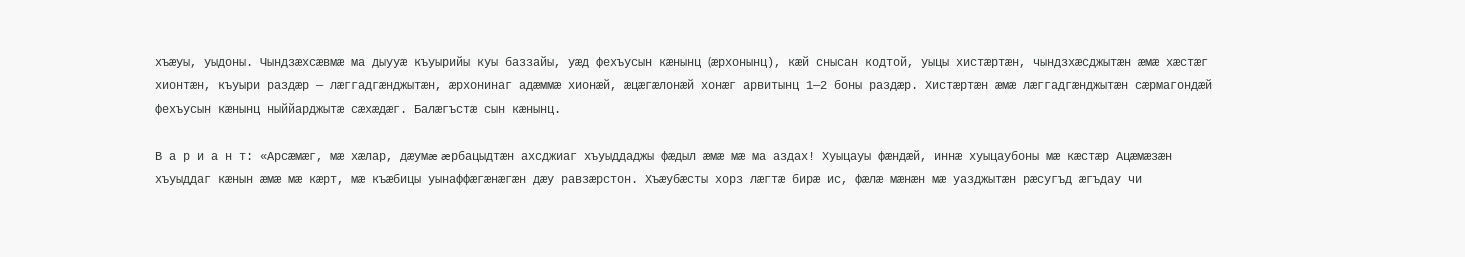хъæуы, уыдоны. Чындзæхсæвмæ ма дыууæ къуырийы куы баззайы, уæд фехъусын кæнынц (æрхонынц), кæй снысан кодтой, уыцы хистæртæн, чындзхæсджытæн æмæ хæстæг хионтæн, къуыри раздæр — лæггадгæнджытæн, æрхонинаг адæммæ хионæй, æцæгæлонæй хонæг арвитынц 1—2 боны раздæр. Хистæртæн æмæ лæггадгæнджытæн сæрмагондæй фехъусын кæнынц ныййарджытæ сæхæдæг. Балæгъстæ сын кæнынц.

В а р и а н т: «Арсæмæг, мæ хæлар, дæумæ æрбацыдтæн ахсджиаг хъуыддаджы фæдыл æмæ мæ ма аздах! Хуыцауы фæндæй, иннæ хуыцаубоны мæ кæстæр Ацæмæзæн хъуыддаг кæнын æмæ мæ кæрт, мæ къæбицы уынаффæгæнæгæн дæу равзæрстон. Хъæубæсты хорз лæгтæ бирæ ис, фæлæ мæнæн мæ уазджытæн рæсугъд æгъдау чи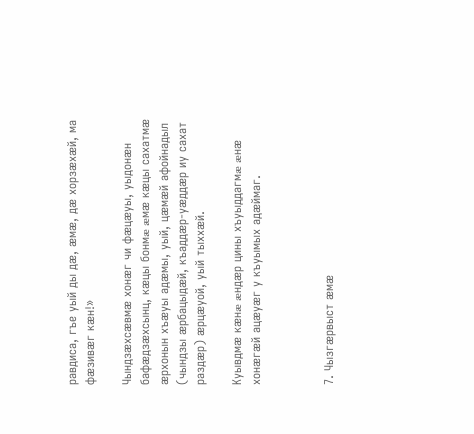равдиса, гъе уый ды дæ, æмæ, дæ хорзæхæй, ма фæзивæг кæн!»

Чындзæхсæвмæ хонæг чи фæцæуы, уыдонæн бафæдзæхсынц, кæцы бонмæ æмæ кæцы сахатмæ æрхонын хъæуы адæмы, уый, цæмæй афойнадыл (чындзы æрбацыдæй, къаддæр-уæддæр иу сахат раздæр) æрцæуой, уый тыххæй.

Куывдмæ кæнæ æндæр цины хъуыддагмæ æнæ хонæгæй ацæуæг у къуымых адæймаг.



7. Чызгæрвыст æмæ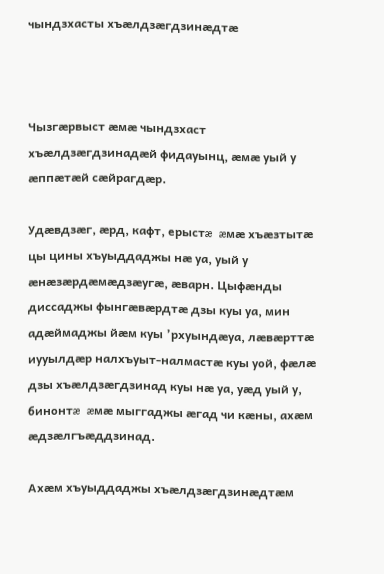чындзхасты хъæлдзæгдзинæдтæ



Чызгæрвыст æмæ чындзхаст хъæлдзæгдзинадæй фидауынц, æмæ уый у æппæтæй сæйрагдæр.

Удæвдзæг, æрд, кафт, ерыстæ æмæ хъæзтытæ цы цины хъуыддаджы нæ уа, уый у æнæзæрдæмæдзæугæ, æварн. Цыфæнды диссаджы фынгæвæрдтæ дзы куы уа, мин адæймаджы йæм куы ’рхуындæуа, лæвæрттæ иууылдæр налхъуыт-налмастæ куы уой, фæлæ дзы хъæлдзæгдзинад куы нæ уа, уæд уый у, бинонтæ æмæ мыггаджы æгад чи кæны, ахæм æдзæлгъæддзинад.

Ахæм хъуыддаджы хъæлдзæгдзинæдтæм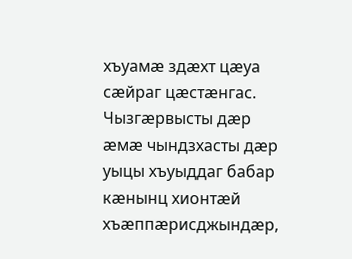хъуамæ здæхт цæуа сæйраг цæстæнгас. Чызгæрвысты дæр æмæ чындзхасты дæр уыцы хъуыддаг бабар кæнынц хионтæй хъæппæрисджындæр,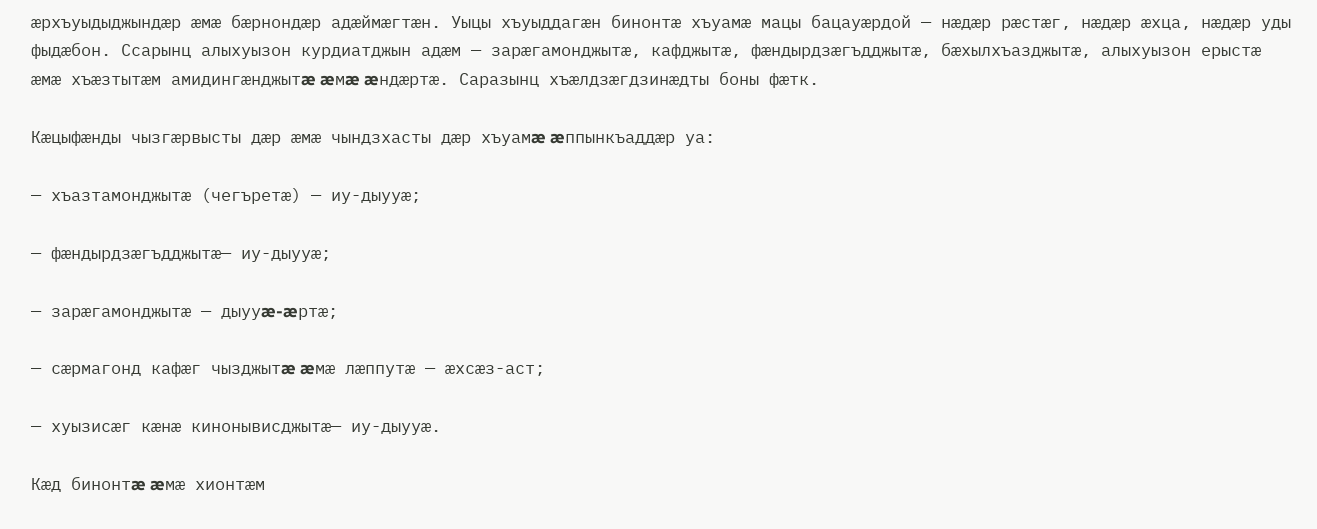æрхъуыдыджындæр æмæ бæрнондæр адæймæгтæн. Уыцы хъуыддагæн бинонтæ хъуамæ мацы бацауæрдой — нæдæр рæстæг, нæдæр æхца, нæдæр уды фыдæбон. Ссарынц алыхуызон курдиатджын адæм — зарæгамонджытæ, кафджытæ, фæндырдзæгъдджытæ, бæхылхъазджытæ, алыхуызон ерыстæ æмæ хъæзтытæм амидингæнджытæ æмæ æндæртæ. Саразынц хъæлдзæгдзинæдты боны фæтк.

Кæцыфæнды чызгæрвысты дæр æмæ чындзхасты дæр хъуамæ æппынкъаддæр уа:

— хъазтамонджытæ (чегъретæ) — иу-дыууæ;

— фæндырдзæгъдджытæ— иу-дыууæ;

— зарæгамонджытæ — дыууæ-æртæ;

— сæрмагонд кафæг чызджытæ æмæ лæппутæ — æхсæз-аст;

— хуызисæг кæнæ кинонывисджытæ— иу-дыууæ.

Кæд бинонтæ æмæ хионтæм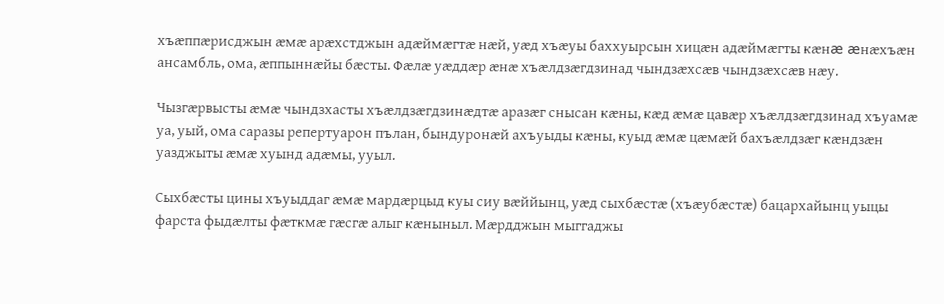хъæппæрисджын æмæ арæхстджын адæймæгтæ нæй, уæд хъæуы баххуырсын хицæн адæймæгты кæнæ æнæхъæн ансамбль, ома, æппыннæйы бæсты. Фæлæ уæддæр æнæ хъæлдзæгдзинад чындзæхсæв чындзæхсæв нæу.

Чызгæрвысты æмæ чындзхасты хъæлдзæгдзинæдтæ аразæг снысан кæны, кæд æмæ цавæр хъæлдзæгдзинад хъуамæ уа, уый, ома саразы репертуарон пълан, бындуронæй ахъуыды кæны, куыд æмæ цæмæй бахъæлдзæг кæндзæн уазджыты æмæ хуынд адæмы, ууыл.

Сыхбæсты цины хъуыддаг æмæ мардæрцыд куы сиу вæййынц, уæд сыхбæстæ (хъæубæстæ) бацархайынц уыцы фарста фыдæлты фæткмæ гæсгæ алыг кæныныл. Мæрдджын мыггаджы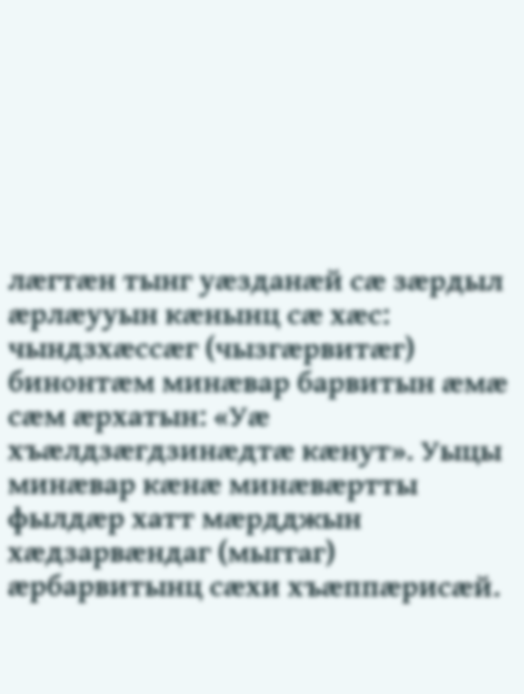лæгтæн тынг уæзданæй сæ зæрдыл æрлæууын кæнынц сæ хæс: чындзхæссæг (чызгæрвитæг) бинонтæм минæвар барвитын æмæ сæм æрхатын: «Уæ хъæлдзæгдзинæдтæ кæнут». Уыцы минæвар кæнæ минæвæртты фылдæр хатт мæрдджын хæдзарвæндаг (мыггаг) æрбарвитынц сæхи хъæппæрисæй.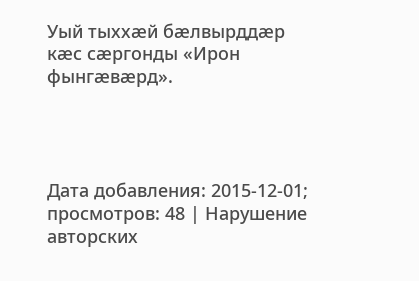Уый тыххæй бæлвырддæр кæс сæргонды «Ирон фынгæвæрд».




Дата добавления: 2015-12-01; просмотров: 48 | Нарушение авторских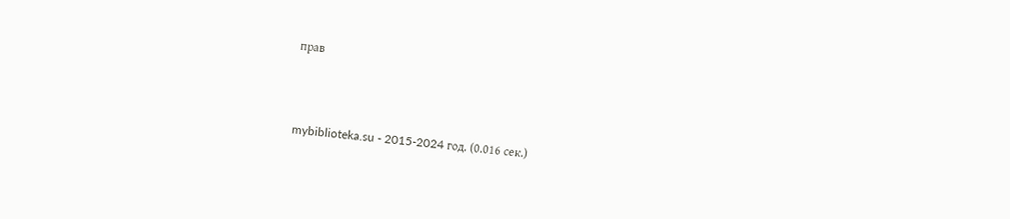прав



mybiblioteka.su - 2015-2024 год. (0.016 сек.)